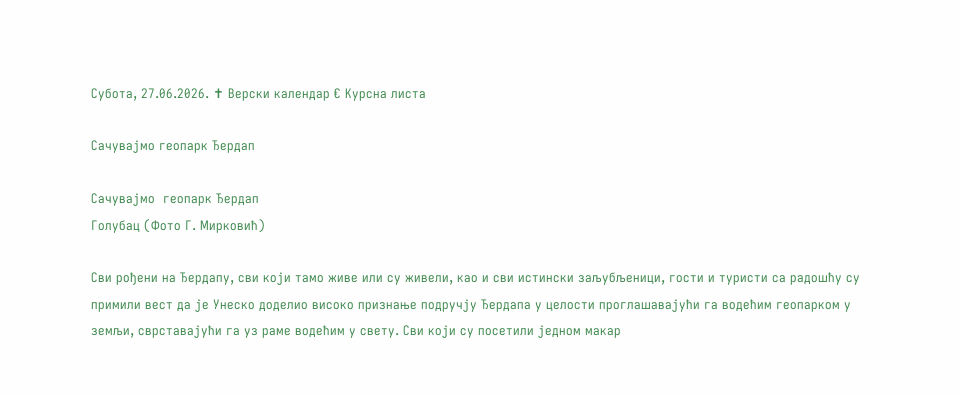Субота, 27.06.2026. ✝ Верски календар € Курсна листа

Сачувајмо геопарк Ђердап

Сачувајмо  геопарк Ђердап
Голубац (Фото Г. Мирковић)

Сви рођени на Ђердапу, сви који тамо живе или су живели, као и сви истински заљубљеници, гости и туристи са радошћу су примили вест да је Унеско доделио високо признање подручју Ђердапа у целости проглашавајући га водећим геопарком у земљи, сврставајући га уз раме водећим у свету. Сви који су посетили једном макар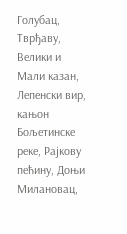Голубац, Тврђаву, Велики и Мали казан, Лепенски вир, кањон Бољетинске реке, Рајкову пећину, Доњи Милановац,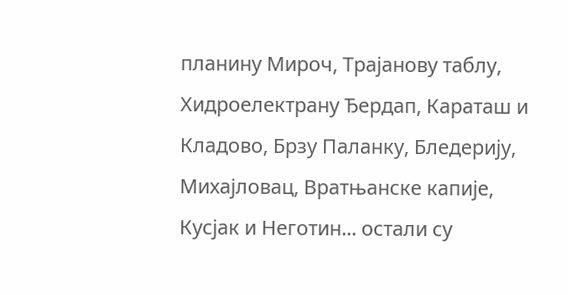планину Мироч, Трајанову таблу, Хидроелектрану Ђердап, Караташ и Кладово, Брзу Паланку, Бледерију, Михајловац, Вратњанске капије, Кусјак и Неготин... остали су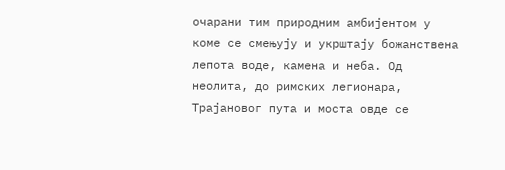очарани тим природним амбијентом у коме се смењују и укрштају божанствена лепота воде, камена и неба. Од неолита, до римских легионара, Трајановог пута и моста овде се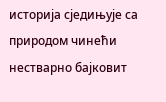историја сједињује са природом чинећи нестварно бајковит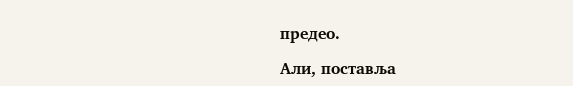предео.

Али, поставља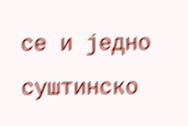се и једно суштинско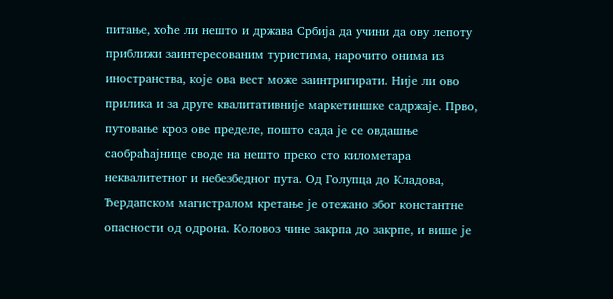питање, хоће ли нешто и држава Србија да учини да ову лепоту приближи заинтересованим туристима, нарочито онима из иностранства, које ова вест може заинтригирати. Није ли ово прилика и за друге квалитативније маркетиншке садржаје. Прво, путовање кроз ове пределе, пошто сада је се овдашње саобраћајнице своде на нешто преко сто километара неквалитетног и небезбедног пута. Од Голупца до Кладова, Ђердапском магистралом кретање је отежано због константне опасности од одрона. Коловоз чине закрпа до закрпе, и више је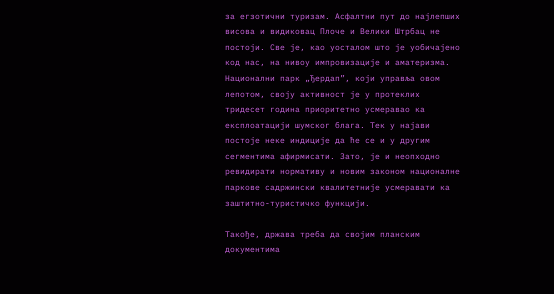за егзотични туризам. Асфалтни пут до најлепших висова и видиковац Плоче и Велики Штрбац не постоји. Све је, као уосталом што је уобичајено код нас, на нивоу импровизације и аматеризма. Национални парк „Ђердап”, који управља овом лепотом, своју активност је у протеклих тридесет година приоритетно усмеравао ка експлоатацији шумског блага. Тек у најави постоје неке индиције да ће се и у другим сегментима афирмисати. Зато, је и неопходно ревидирати нормативу и новим законом националне паркове садржински квалитетније усмеравати ка заштитно-туристичко функцији.

Такође, држава треба да својим планским документима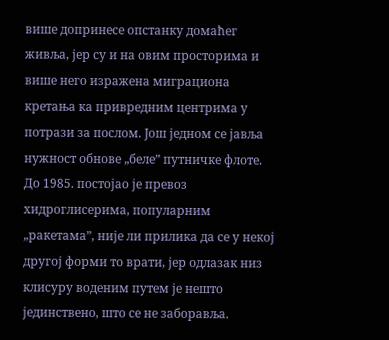више допринесе опстанку домаћег живља, јер су и на овим просторима и више него изражена миграциона кретања ка привредним центрима у потрази за послом. Још једном се јавља нужност обнове „беле” путничке флоте. До 1985. постојао је превоз хидроглисерима, популарним „ракетама”, није ли прилика да се у некој другој форми то врати, јер одлазак низ клисуру воденим путем је нешто јединствено, што се не заборавља.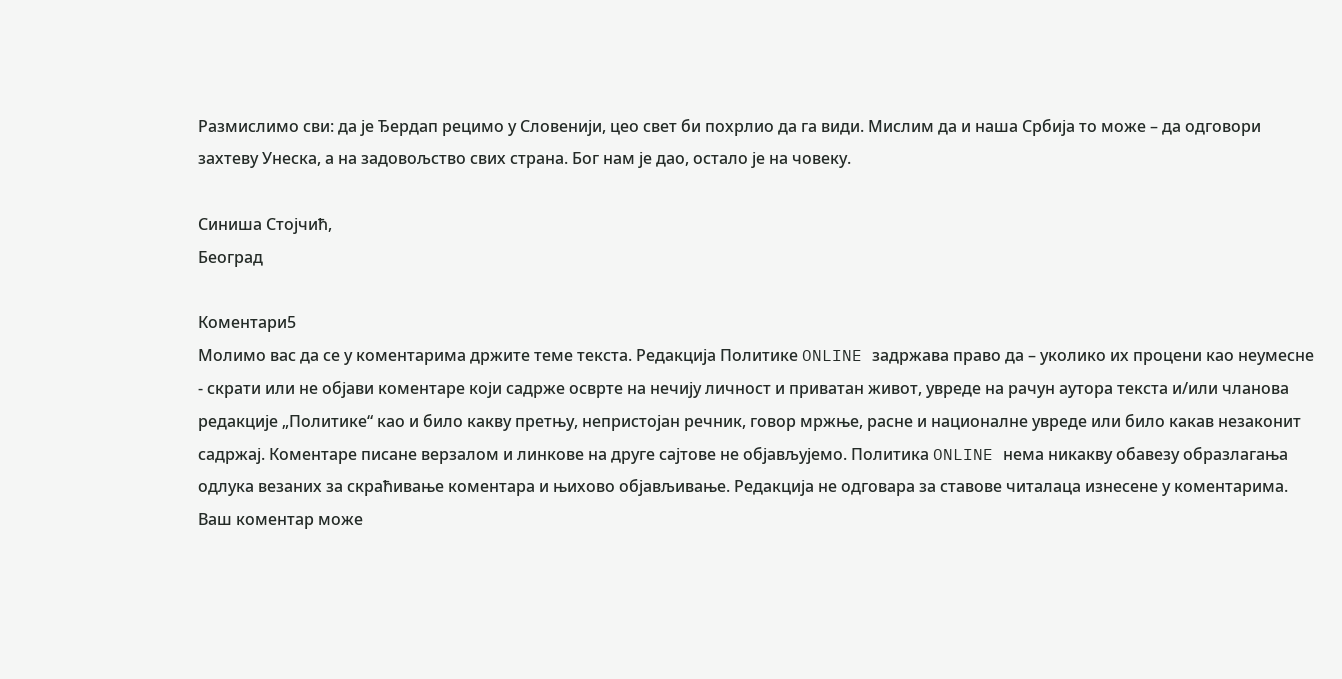Размислимо сви: да је Ђердап рецимо у Словенији, цео свет би похрлио да га види. Мислим да и наша Србија то може – да одговори захтеву Унеска, а на задовољство свих страна. Бог нам је дао, остало је на човеку.

Синиша Стојчић,
Београд

Коментари5
Молимо вас да се у коментарима држите теме текста. Редакција Политике ONLINE задржава право да – уколико их процени као неумесне - скрати или не објави коментаре који садрже осврте на нечију личност и приватан живот, увреде на рачун аутора текста и/или чланова редакције „Политике“ као и било какву претњу, непристојан речник, говор мржње, расне и националне увреде или било какав незаконит садржај. Коментаре писане верзалом и линкове на друге сајтове не објављујемо. Политика ONLINE нема никакву обавезу образлагања одлука везаних за скраћивање коментара и њихово објављивање. Редакција не одговара за ставове читалаца изнесене у коментарима. Ваш коментар може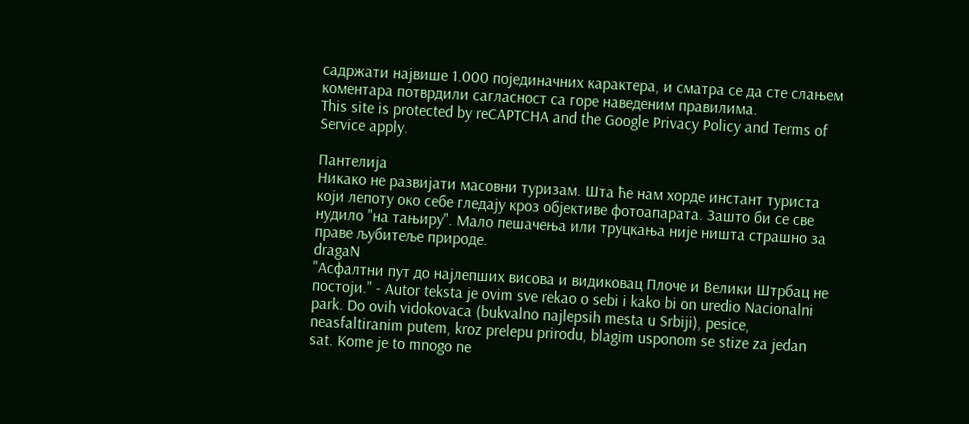садржати највише 1.000 појединачних карактера, и сматра се да сте слањем коментара потврдили сагласност са горе наведеним правилима.
This site is protected by reCAPTCHA and the Google Privacy Policy and Terms of Service apply.

Пантелија
Никако не развијати масовни туризам. Шта ће нам хорде инстант туриста који лепоту око себе гледају кроз објективе фотоапарата. Зашто би се све нудило "на тањиру". Мало пешачења или труцкања није ништа страшно за праве љубитеље природе.
dragaN
"Асфалтни пут до најлепших висова и видиковац Плоче и Велики Штрбац не постоји." - Autor teksta je ovim sve rekao o sebi i kako bi on uredio Nacionalni park. Do ovih vidokovaca (bukvalno najlepsih mesta u Srbiji), pesice, neasfaltiranim putem, kroz prelepu prirodu, blagim usponom se stize za jedan sat. Kome je to mnogo ne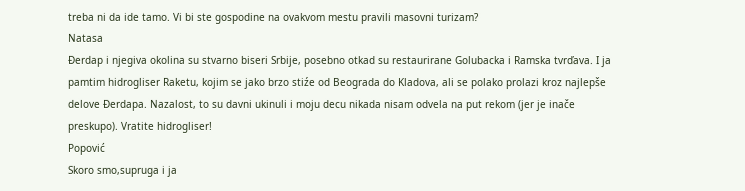treba ni da ide tamo. Vi bi ste gospodine na ovakvom mestu pravili masovni turizam?
Natasa
Đerdap i njegiva okolina su stvarno biseri Srbije, posebno otkad su restaurirane Golubacka i Ramska tvrďava. I ja pamtim hidrogliser Raketu, kojim se jako brzo stiźe od Beograda do Kladova, ali se polako prolazi kroz najlepše delove Đerdapa. Nazalost, to su davni ukinuli i moju decu nikada nisam odvela na put rekom (jer je inače preskupo). Vratite hidrogliser!
Popović
Skoro smo,supruga i ja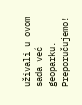uživali u ovom sada već geoparku. Preporučujemo!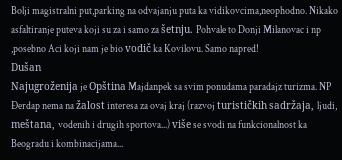Bolji magistralni put,parking na odvajanju puta ka vidikovcima,neophodno. Nikako asfaltiranje puteva koji su za i samo za šetnju. Pohvale to Donji Milanovac i np ,posebno Aci koji nam je bio vodič ka Kovilovu. Samo napred!
Dušan
Najugroženija je Opština Majdanpek sa svim ponudama paradajz turizma. NP Đerdap nema na žalost interesa za ovaj kraj (razvoj turističkih sadržaja, ljudi, meštana, vodenih i drugih sportova...) više se svodi na funkcionalnost ka Beogradu i kombinacijama...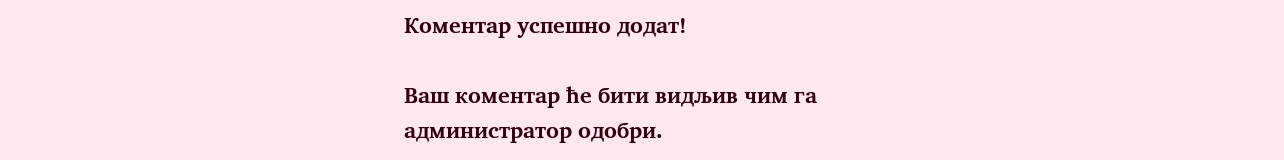Комeнтар успeшно додат!

Ваш комeнтар ћe бити видљив чим га администратор одобри.